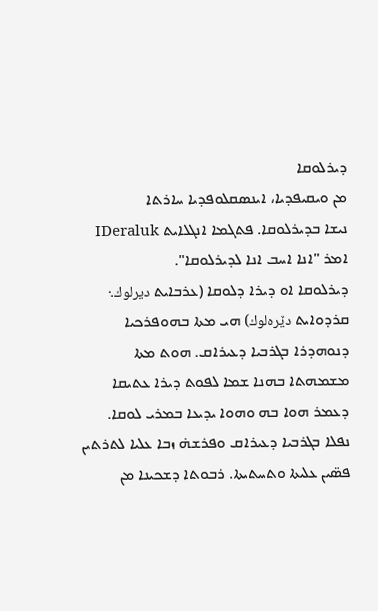ܕܝܪܠܘܩܐ
ܡܢ ܘܝܩܝܦܕܝܐ، ܐܝܢܣܩܠܘܦܕܝܐ ܚܐܪܬܐ
ܢܝܫܐ ܒܕܝܪܠܘܩܐ. ܦܬܓܡܐ ܐܢܓܠܐܝܬ IDeraluk ܐܡܪ "ܐܢܐ ܐܚܒ ܐܢܐ ܠܕܝܪܠܘܩܐ".
ܕܝܪܠܘܩܐ ܐܘ ܕܝܪܐ ܕܠܘܩܐ (ܥܪܒܐܝܬ ديرلوك܆ ܩܪܕܘܐܝܬ دێره‌لوك) ܗܝ ܡܬܐ ܒܗܘܦܪܟܝܐ ܕܢܘܗܕܪܐ ܒܓܪܒܝܐ ܕܥܝܪܐܩ. ܗܘܬ ܡܬܐ ܡܫܡܗܬܐ ܒܗܢܐ ܫܡܐ ܠܦܘܬ ܕܝܪܐ ܥܬܝܩܐ ܕܥܡܪ ܗܘܐ ܒܗ ܘܗܘܐ ܝܕܝܥܐ ܒܡܪܝ ܠܘܩܐ. ܢܦܠܐ ܒܓܪܒܝܐ ܕܥܝܪܐܩ ܘܦܪܫܗ̇ ܙܒܐ ܥܠܝܐ ܠܬܪܬܝܢ ܦܣ̈ܝܢ ܥܠܝܬܐ ܘܬܚܬܝܬܐ. ܪܒܘܬܐ ܕܫܟܝܢܐ ܡܢ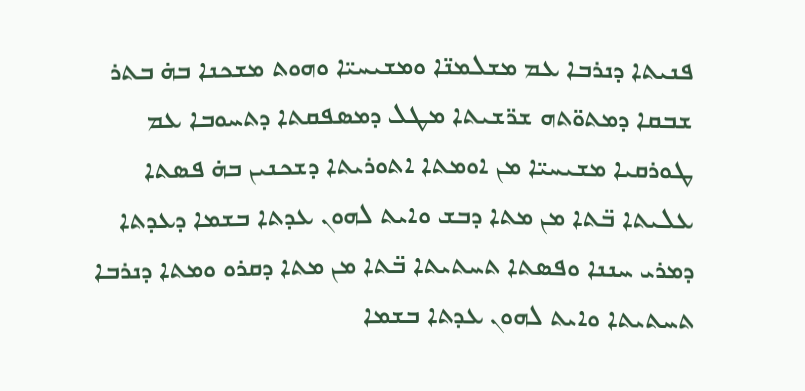ܦܢܝܬܐ ܕܢܪܒܐ ܥܡ ܡܫܠܡܢ̈ܐ ܘܡܫܝܚܝ̈ܐ ܘܗܘܬ ܡܫܟܢܐ ܒܗ̇ ܒܬܪ ܫܒܩܐ ܕܡܬܘ̈ܬܗ ܫܪ̈ܫܝܬܐ ܡܛܠ ܕܡܣܦܩܬܐ ܕܬܚܘܒܐ ܥܡ ܛܘܪܩܝܐ ܡܫܝܚܝ̈ܐ ܡܢ ܐܘܡܬܐ ܐܬܘܪܝܬܐ ܕܫܟܢܝܢ ܒܗ̇ ܦܣܬܐ ܥܠܝܬܐ ܒ̈ܬܐ ܡܢ ܡܬܐ ܕܒܫ ܘܐܝܬ ܠܗܘܢ ܥܕܬܐ ܒܫܡܐ ܕܥܕܬܐ ܕܡܪܝ ܚܢܢܐ ܘܦܣܬܐ ܬܚܬܝܬܐ ܒ̈ܬܐ ܡܢ ܡܬܐ ܕܩܪܘ ܘܡܬܐ ܕܢܪܒܐ ܬܚܬܝܬܐ ܘܐܝܬ ܠܗܘܢ ܥܕܬܐ ܒܫܡܐ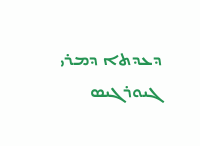ܕܥܕܬܐ ܕܡܪܝ ܓܝܘܪܓܝܣ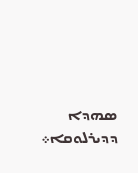ܣܗܕܐ ܕܕܝܪܠܘܩܐ܀